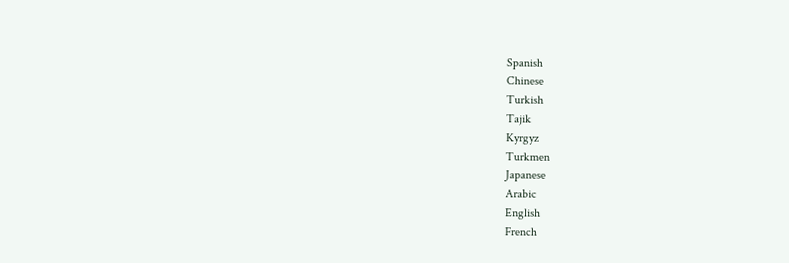Spanish
Chinese
Turkish
Tajik
Kyrgyz
Turkmen
Japanese
Arabic
English
French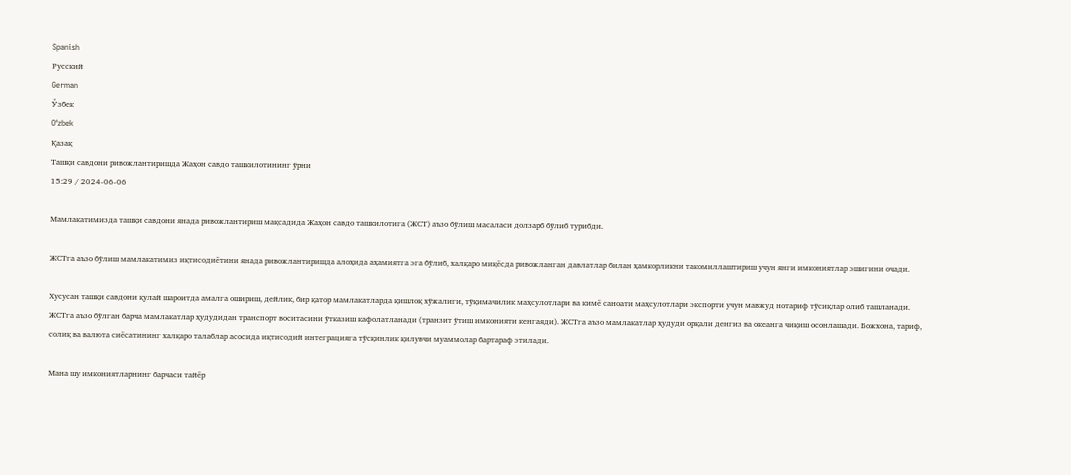Spanish
Русский
German
Ўзбек
Oʻzbek
Қазақ
Ташқи савдони ривожлантиришда Жаҳон савдо ташкилотининг ўрни
15:29 / 2024-06-06

Мамлакатимизда ташқи савдони янада ривожлантириш мақсадида Жаҳон савдо ташкилотига (ЖСТ) аъзо бўлиш масаласи долзарб бўлиб турибди.

ЖСТга аъзо бўлиш мамлакатимиз иқтисодиётини янада ривожлантиришда алоҳида аҳамиятга эга бўлиб, халқаро миқёсда ривожланган давлатлар билан ҳамкорликни такомиллаштириш учун янги имкониятлар эшигини очади.

Хусусан ташқи савдони қулай шароитда амалга ошириш, дейлик, бир қатор мамлакатларда қишлоқ хўжалиги, тўқимачилик маҳсулотлари ва кимё саноати маҳсулотлари экспорти учун мавжуд нотариф тўсиқлар олиб ташланади. ЖСТга аъзо бўлган барча мамлакатлар ҳудудидан транспорт воситасини ўтказиш кафолатланади (транзит ўтиш имконияти кенгаяди). ЖСТга аъзо мамлакатлар ҳудуди орқали денгиз ва океанга чиқиш осонлашади. Божхона, тариф, солиқ ва валюта сиёсатининг халқаро талаблар асосида иқтисодий интеграцияга тўсқинлик қилувчи муаммолар бартараф этилади.

Мана шу имкониятларнинг барчаси тайёр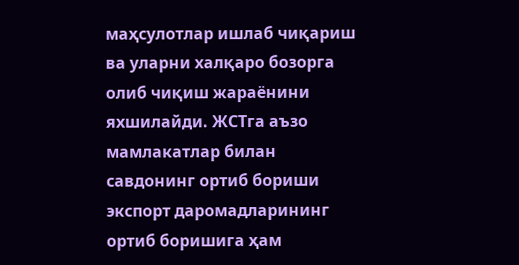маҳсулотлар ишлаб чиқариш ва уларни халқаро бозорга олиб чиқиш жараёнини яхшилайди. ЖСТга аъзо мамлакатлар билан савдонинг ортиб бориши экспорт даромадларининг ортиб боришига ҳам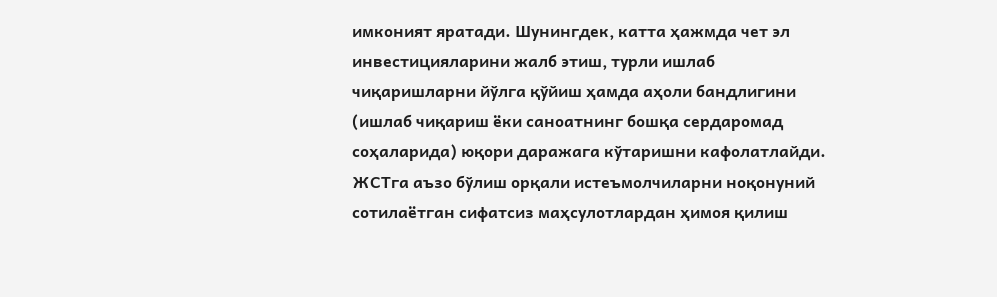имконият яратади. Шунингдек, катта ҳажмда чет эл инвестицияларини жалб этиш, турли ишлаб чиқаришларни йўлга қўйиш ҳамда аҳоли бандлигини (ишлаб чиқариш ёки саноатнинг бошқа сердаромад соҳаларида) юқори даражага кўтаришни кафолатлайди. ЖСТга аъзо бўлиш орқали истеъмолчиларни ноқонуний сотилаётган сифатсиз маҳсулотлардан ҳимоя қилиш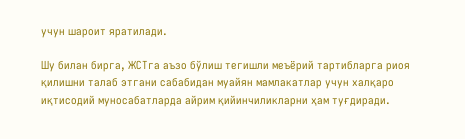учун шароит яратилади.

Шу билан бирга, ЖСТга аъзо бўлиш тегишли меъёрий тартибларга риоя қилишни талаб этгани сабабидан муайян мамлакатлар учун халқаро иқтисодий муносабатларда айрим қийинчиликларни ҳам туғдиради.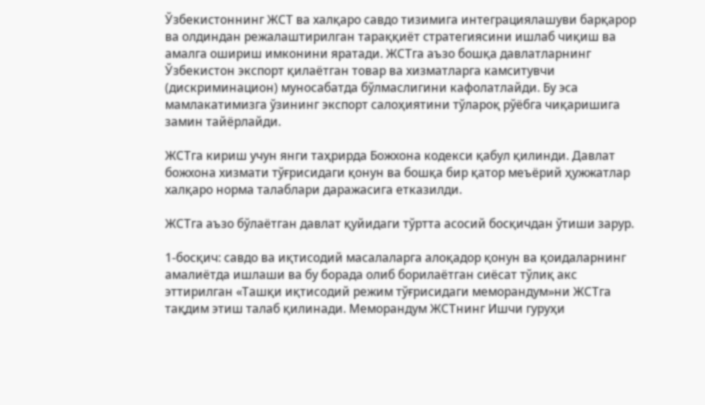Ўзбекистоннинг ЖСТ ва халқаро савдо тизимига интеграциялашуви барқарор ва олдиндан режалаштирилган тараққиёт стратегиясини ишлаб чиқиш ва амалга ошириш имконини яратади. ЖСТга аъзо бошқа давлатларнинг Ўзбекистон экспорт қилаётган товар ва хизматларга камситувчи (дискриминацион) муносабатда бўлмаслигини кафолатлайди. Бу эса мамлакатимизга ўзининг экспорт салоҳиятини тўлароқ рўёбга чиқаришига замин тайёрлайди.

ЖСТга кириш учун янги таҳрирда Божхона кодекси қабул қилинди. Давлат божхона хизмати тўғрисидаги қонун ва бошқа бир қатор меъёрий ҳужжатлар халқаро норма талаблари даражасига етказилди.

ЖСТга аъзо бўлаётган давлат қуйидаги тўртта асосий босқичдан ўтиши зарур.

1-босқич: савдо ва иқтисодий масалаларга алоқадор қонун ва қоидаларнинг амалиётда ишлаши ва бу борада олиб борилаётган сиёсат тўлиқ акс эттирилган «Ташқи иқтисодий режим тўғрисидаги меморандум»ни ЖСТга тақдим этиш талаб қилинади. Меморандум ЖСТнинг Ишчи гуруҳи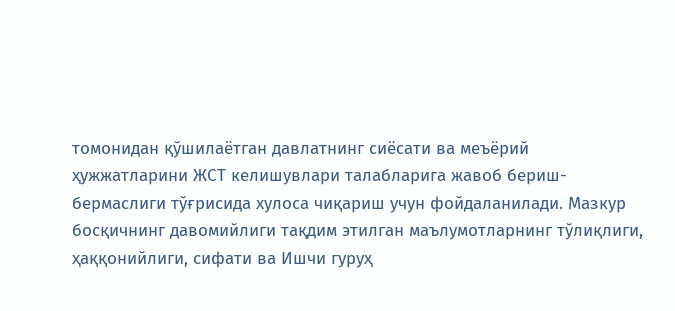томонидан қўшилаётган давлатнинг сиёсати ва меъёрий ҳужжатларини ЖСТ келишувлари талабларига жавоб бериш-бермаслиги тўғрисида хулоса чиқариш учун фойдаланилади. Мазкур босқичнинг давомийлиги тақдим этилган маълумотларнинг тўлиқлиги, ҳаққонийлиги, сифати ва Ишчи гуруҳ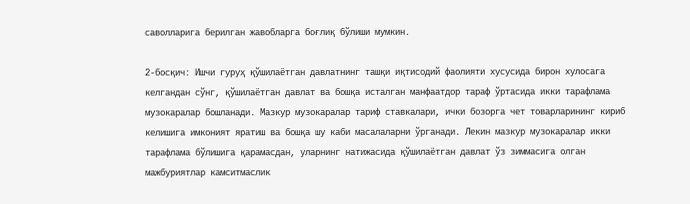саволларига берилган жавобларга боғлиқ бўлиши мумкин.

2-босқич: Ишчи гуруҳ қўшилаётган давлатнинг ташқи иқтисодий фаолияти хусусида бирон хулосага келгандан сўнг, қўшилаётган давлат ва бошқа исталган манфаатдор тараф ўртасида икки тарафлама музокаралар бошланади. Мазкур музокаралар тариф ставкалари, ички бозорга чет товарларининг кириб келишига имконият яратиш ва бошқа шу каби масалаларни ўрганади. Лекин мазкур музокаралар икки тарафлама бўлишига қарамасдан, уларнинг натижасида қўшилаётган давлат ўз зиммасига олган мажбуриятлар камситмаслик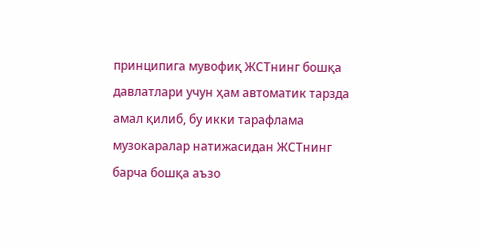принципига мувофиқ ЖСТнинг бошқа давлатлари учун ҳам автоматик тарзда амал қилиб, бу икки тарафлама музокаралар натижасидан ЖСТнинг барча бошқа аъзо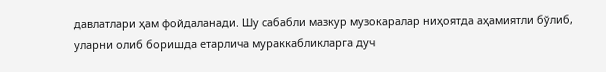давлатлари ҳам фойдаланади. Шу сабабли мазкур музокаралар ниҳоятда аҳамиятли бўлиб, уларни олиб боришда етарлича мураккабликларга дуч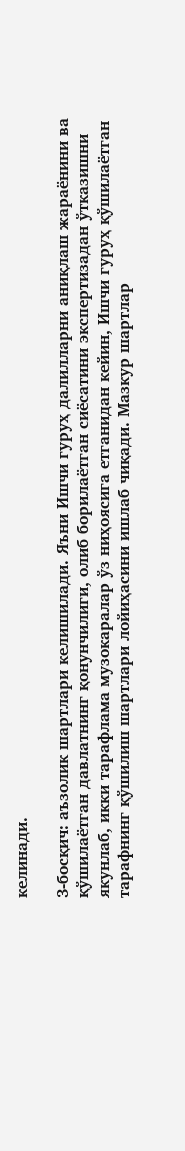келинади.

3-босқич: аъзолик шартлари келишилади. Яъни Ишчи гуруҳ далилларни аниқлаш жараёнини ва қўшилаётган давлатнинг қонунчилиги, олиб борилаётган сиёсатини экспертизадан ўтказишни якунлаб, икки тарафлама музокаралар ўз ниҳоясига етганидан кейин, Ишчи гуруҳ қўшилаётган тарафнинг қўшилиш шартлари лойиҳасини ишлаб чиқади. Мазкур шартлар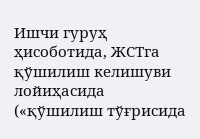Ишчи гуруҳ ҳисоботида, ЖСТга қўшилиш келишуви лойиҳасида («қўшилиш тўғрисида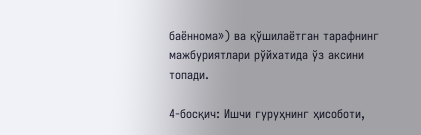баённома») ва қўшилаётган тарафнинг мажбуриятлари рўйхатида ўз аксини топади.

4-босқич: Ишчи гуруҳнинг ҳисоботи,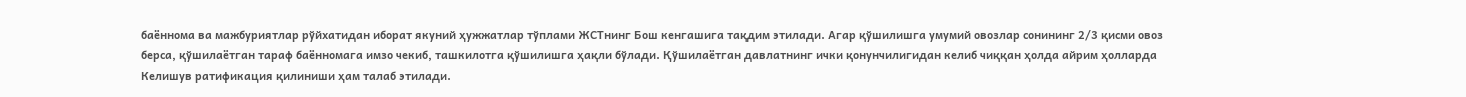баённома ва мажбуриятлар рўйхатидан иборат якуний ҳужжатлар тўплами ЖСТнинг Бош кенгашига тақдим этилади. Агар қўшилишга умумий овозлар сонининг 2/3 қисми овоз берса, қўшилаётган тараф баённомага имзо чекиб, ташкилотга қўшилишга ҳақли бўлади. Қўшилаётган давлатнинг ички қонунчилигидан келиб чиққан ҳолда айрим ҳолларда Келишув ратификация қилиниши ҳам талаб этилади.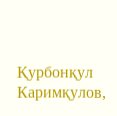Қурбонқул Каримқулов,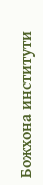Божхона институти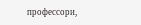профессори,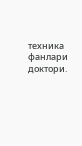техника фанлари доктори.